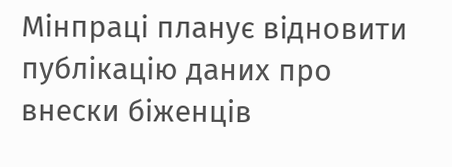Мінпраці планує відновити публікацію даних про внески біженців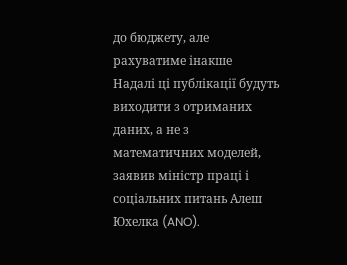до бюджету, але рахуватиме інакше
Надалі ці публікації будуть виходити з отриманих даних, а не з математичних моделей, заявив міністр праці і соціальних питань Алеш Юхелка (ANO).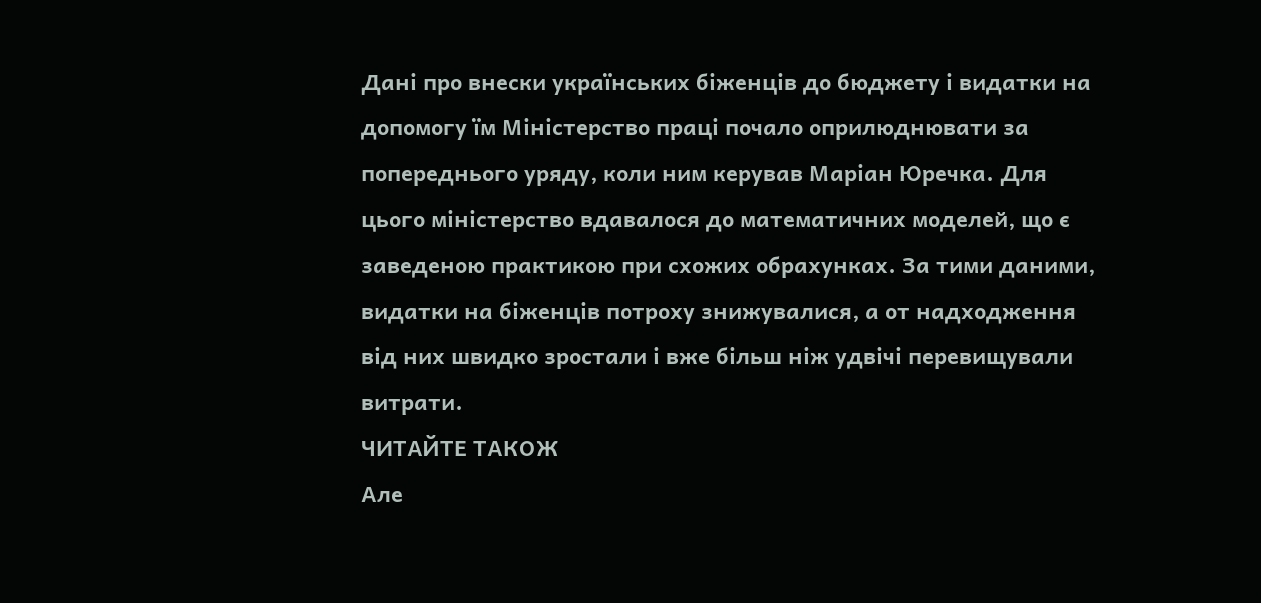Дані про внески українських біженців до бюджету і видатки на допомогу їм Міністерство праці почало оприлюднювати за попереднього уряду, коли ним керував Маріан Юречка. Для цього міністерство вдавалося до математичних моделей, що є заведеною практикою при схожих обрахунках. За тими даними, видатки на біженців потроху знижувалися, а от надходження від них швидко зростали і вже більш ніж удвічі перевищували витрати.
ЧИТАЙТЕ ТАКОЖ
Але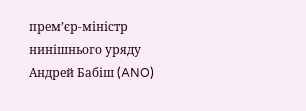прем’єр-міністр нинішнього уряду Андрей Бабіш (ANO)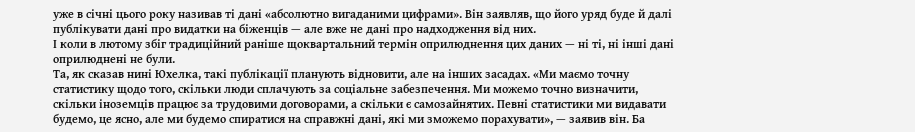уже в січні цього року називав ті дані «абсолютно вигаданими цифрами». Він заявляв, що його уряд буде й далі публікувати дані про видатки на біженців — але вже не дані про надходження від них.
І коли в лютому збіг традиційний раніше щоквартальний термін оприлюднення цих даних — ні ті, ні інші дані оприлюднені не були.
Та, як сказав нині Юхелка, такі публікації планують відновити, але на інших засадах. «Ми маємо точну статистику щодо того, скільки люди сплачують за соціальне забезпечення. Ми можемо точно визначити, скільки іноземців працює за трудовими договорами, а скільки є самозайнятих. Певні статистики ми видавати будемо, це ясно, але ми будемо спиратися на справжні дані, які ми зможемо порахувати», — заявив він. Ба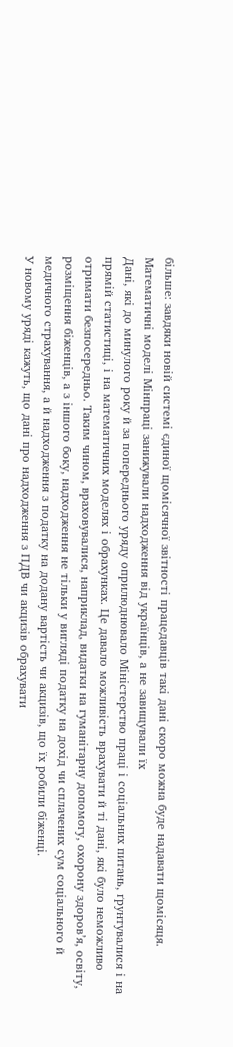більше: завдяки новій системі єдиної щомісячної звітності працедавців такі дані скоро можна буде надавати щомісяця.
Математичні моделі Мінпраці занижували надходження від українців, а не завищували їх
Дані, які до минулого року й за попереднього уряду оприлюднювало Міністерство праці і соціальних питань, ґрунтувалися і на прямій статистиці, і на математичних моделях і обрахунках. Це давало можливість врахувати й ті дані, які було неможливо отримати безпосередньо. Таким чином, враховувалися, наприклад, видатки на гуманітарну допомогу, охорону здоров’я, освіту, розміщення біженців, а з іншого боку, надходження не тільки у вигляді податку на дохід чи сплачених сум соціального й медичного страхування, а й надходження з податку на додану вартість чи акцизів, що їх робили біженці.
У новому уряді кажуть, що дані про надходження з ПДВ чи акцизів обрахувати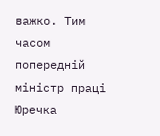важко. Тим часом попередній міністр праці Юречка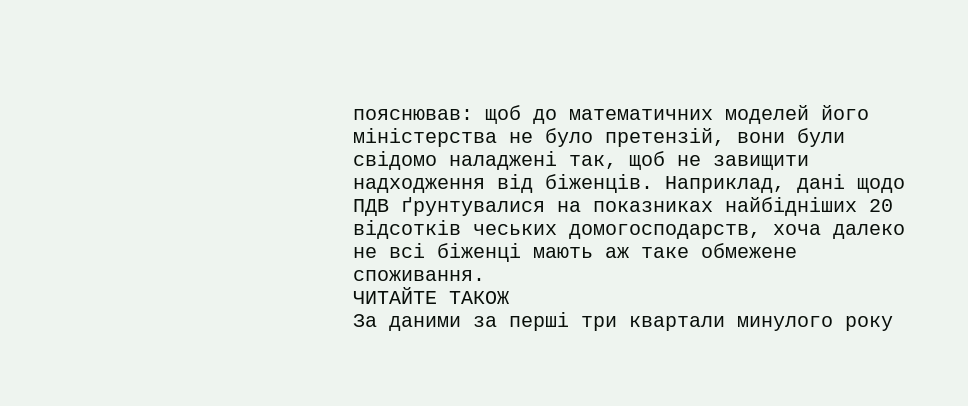пояснював: щоб до математичних моделей його міністерства не було претензій, вони були свідомо наладжені так, щоб не завищити надходження від біженців. Наприклад, дані щодо ПДВ ґрунтувалися на показниках найбідніших 20 відсотків чеських домогосподарств, хоча далеко не всі біженці мають аж таке обмежене споживання.
ЧИТАЙТЕ ТАКОЖ
За даними за перші три квартали минулого року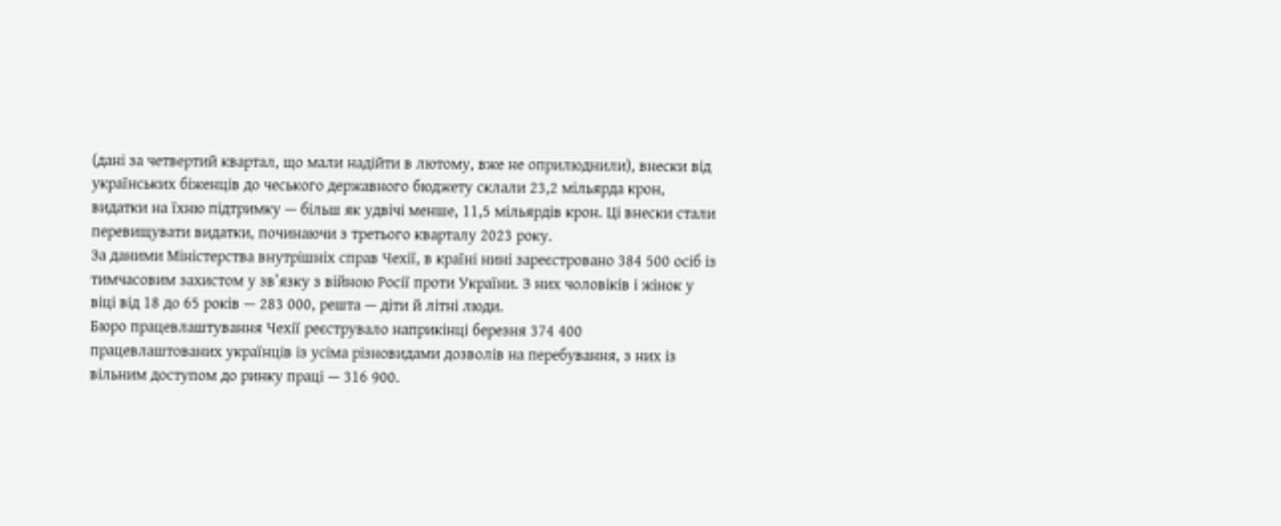(дані за четвертий квартал, що мали надійти в лютому, вже не оприлюднили), внески від українських біженців до чеського державного бюджету склали 23,2 мільярда крон, видатки на їхню підтримку — більш як удвічі менше, 11,5 мільярдів крон. Ці внески стали перевищувати видатки, починаючи з третього кварталу 2023 року.
За даними Міністерства внутрішніх справ Чехії, в країні нині зареєстровано 384 500 осіб із тимчасовим захистом у зв’язку з війною Росії проти України. З них чоловіків і жінок у віці від 18 до 65 років — 283 000, решта — діти й літні люди.
Бюро працевлаштування Чехії реєструвало наприкінці березня 374 400 працевлаштованих українців із усіма різновидами дозволів на перебування, з них із вільним доступом до ринку праці — 316 900.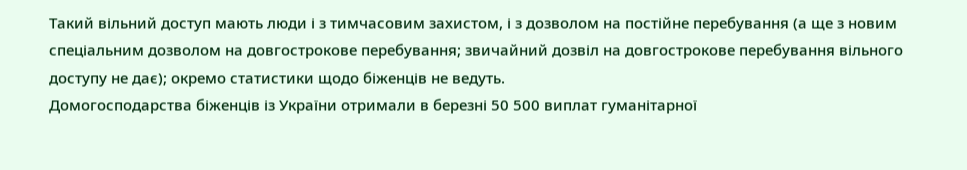Такий вільний доступ мають люди і з тимчасовим захистом, і з дозволом на постійне перебування (а ще з новим спеціальним дозволом на довгострокове перебування; звичайний дозвіл на довгострокове перебування вільного доступу не дає); окремо статистики щодо біженців не ведуть.
Домогосподарства біженців із України отримали в березні 50 500 виплат гуманітарної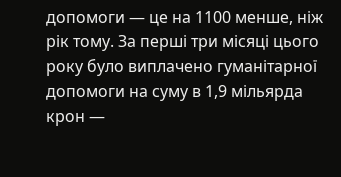допомоги — це на 1100 менше, ніж рік тому. За перші три місяці цього року було виплачено гуманітарної допомоги на суму в 1,9 мільярда крон —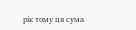рік тому ця сума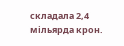складала 2,4 мільярда крон.